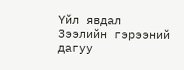Үйл явдал
Зээлийн гэрээний дагуу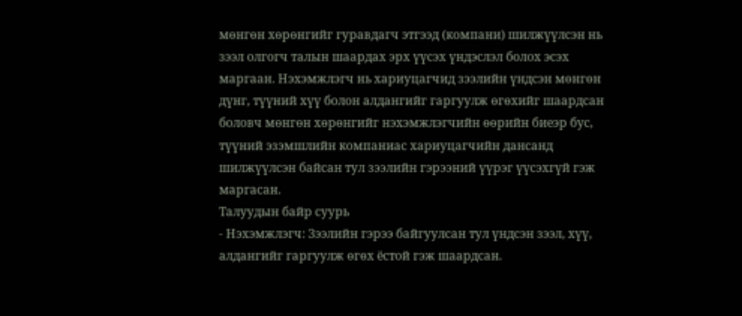мөнгөн хөрөнгийг гуравдагч этгээд (компани) шилжүүлсэн нь зээл олгогч талын шаардах эрх үүсэх үндэслэл болох эсэх маргаан. Нэхэмжлэгч нь хариуцагчид зээлийн үндсэн мөнгөн дүнг, түүний хүү болон алдангийг гаргуулж өгөхийг шаардсан боловч мөнгөн хөрөнгийг нэхэмжлэгчийн өөрийн биеэр бус, түүний эзэмшлийн компаниас хариуцагчийн дансанд шилжүүлсэн байсан тул зээлийн гэрээний үүрэг үүсэхгүй гэж маргасан.
Талуудын байр суурь
- Нэхэмжлэгч: Зээлийн гэрээ байгуулсан тул үндсэн зээл, хүү, алдангийг гаргуулж өгөх ёстой гэж шаардсан.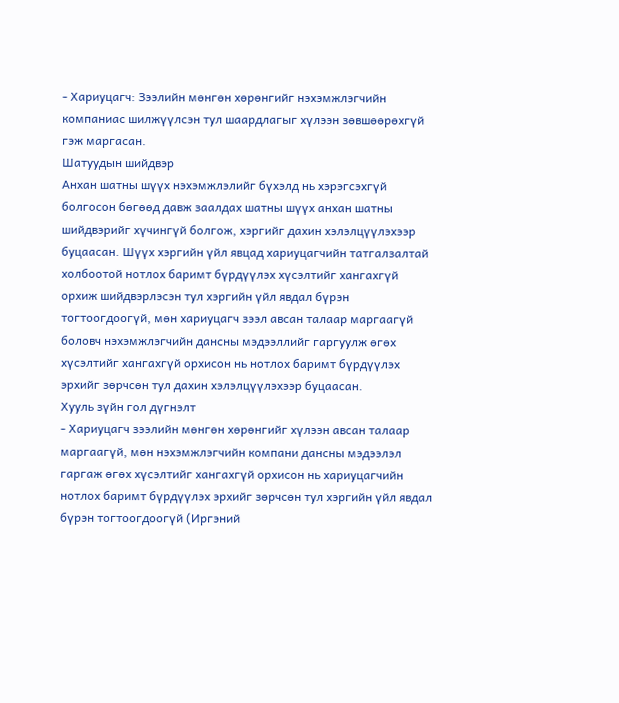- Хариуцагч: Зээлийн мөнгөн хөрөнгийг нэхэмжлэгчийн компаниас шилжүүлсэн тул шаардлагыг хүлээн зөвшөөрөхгүй гэж маргасан.
Шатуудын шийдвэр
Анхан шатны шүүх нэхэмжлэлийг бүхэлд нь хэрэгсэхгүй болгосон бөгөөд давж заалдах шатны шүүх анхан шатны шийдвэрийг хүчингүй болгож, хэргийг дахин хэлэлцүүлэхээр буцаасан. Шүүх хэргийн үйл явцад хариуцагчийн татгалзалтай холбоотой нотлох баримт бүрдүүлэх хүсэлтийг хангахгүй орхиж шийдвэрлэсэн тул хэргийн үйл явдал бүрэн тогтоогдоогүй, мөн хариуцагч зээл авсан талаар маргаагүй боловч нэхэмжлэгчийн дансны мэдээллийг гаргуулж өгөх хүсэлтийг хангахгүй орхисон нь нотлох баримт бүрдүүлэх эрхийг зөрчсөн тул дахин хэлэлцүүлэхээр буцаасан.
Хууль зүйн гол дүгнэлт
- Хариуцагч зээлийн мөнгөн хөрөнгийг хүлээн авсан талаар маргаагүй, мөн нэхэмжлэгчийн компани дансны мэдээлэл гаргаж өгөх хүсэлтийг хангахгүй орхисон нь хариуцагчийн нотлох баримт бүрдүүлэх эрхийг зөрчсөн тул хэргийн үйл явдал бүрэн тогтоогдоогүй (Иргэний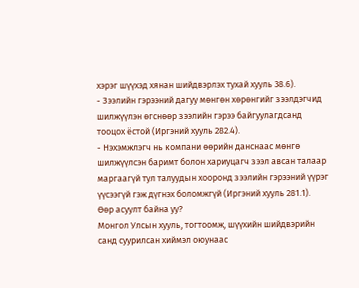хэрэг шүүхэд хянан шийдвэрлэх тухай хууль 38.6).
- Зээлийн гэрээний дагуу мөнгөн хөрөнгийг зээлдэгчид шилжүүлэн өгснөөр зээлийн гэрээ байгуулагдсанд тооцох ёстой (Иргэний хууль 282.4).
- Нэхэмжлэгч нь компани өөрийн данснаас мөнгө шилжүүлсэн баримт болон хариуцагч зээл авсан талаар маргаагүй тул талуудын хооронд зээлийн гэрээний үүрэг үүсээгүй гэж дүгнэх боломжгүй (Иргэний хууль 281.1).
Өөр асуулт байна уу?
Монгол Улсын хууль, тогтоомж, шүүхийн шийдвэрийн санд суурилсан хиймэл оюунаас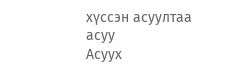хүссэн асуултаа асуу
Асуух